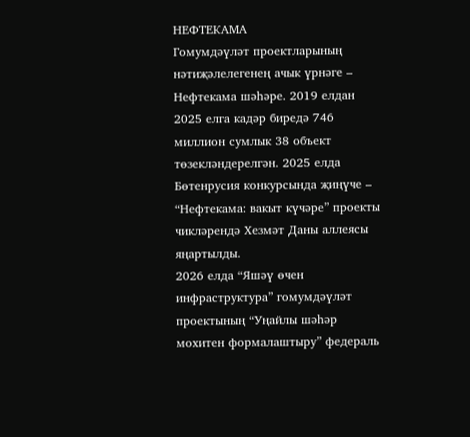НЕФТЕКАМА
Гомумдәүләт проектларының нәтиҗәлелегенең ачык үрнәге – Нефтекама шәһәре. 2019 елдан 2025 елга кадәр биредә 746 миллион сумлык 38 объект төзекләндерелгән. 2025 елда Бөтенрусия конкурсында җиңүче – “Нефтекама: вакыт күчәре” проекты чикләрендә Хезмәт Даны аллеясы яңартылды.
2026 елда “Яшәү өчен инфраструктура” гомумдәүләт проектының “Уңайлы шәһәр мохитен формалаштыру” федераль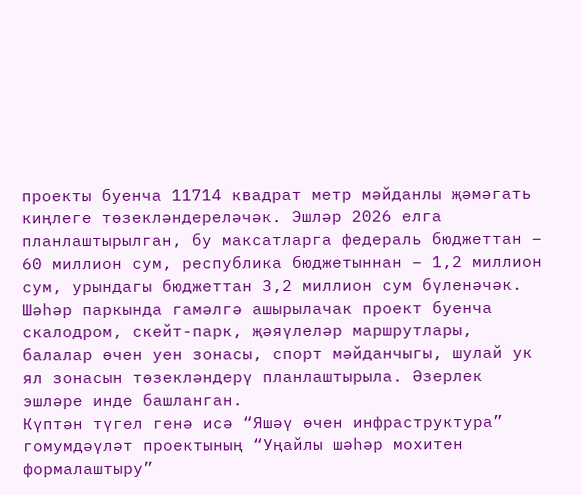проекты буенча 11714 квадрат метр мәйданлы җәмәгать киңлеге төзекләндереләчәк. Эшләр 2026 елга планлаштырылган, бу максатларга федераль бюджеттан – 60 миллион сум, республика бюджетыннан – 1,2 миллион сум, урындагы бюджеттан 3,2 миллион сум бүленәчәк. Шәһәр паркында гамәлгә ашырылачак проект буенча скалодром, скейт-парк, җәяүлеләр маршрутлары, балалар өчен уен зонасы, спорт мәйданчыгы, шулай ук ял зонасын төзекләндерү планлаштырыла. Әзерлек эшләре инде башланган.
Күптән түгел генә исә “Яшәү өчен инфраструктура” гомумдәүләт проектының “Уңайлы шәһәр мохитен формалаштыру”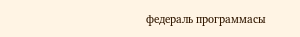федераль программасы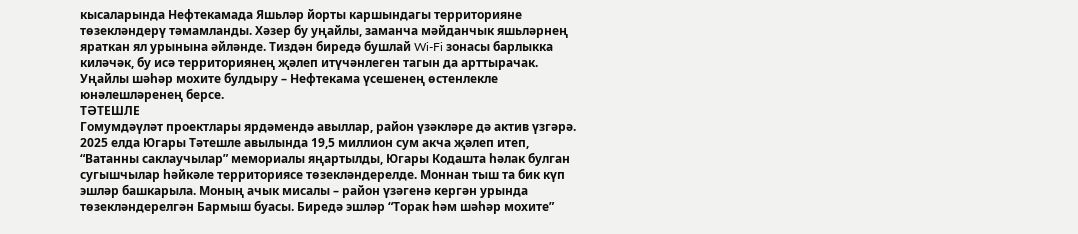кысаларында Нефтекамада Яшьләр йорты каршындагы территорияне төзекләндерү тәмамланды. Хәзер бу уңайлы, заманча мәйданчык яшьләрнең яраткан ял урынына әйләнде. Тиздән биредә бушлай Wi-Fi зонасы барлыкка киләчәк, бу исә территориянең җәлеп итүчәнлеген тагын да арттырачак. Уңайлы шәһәр мохите булдыру – Нефтекама үсешенең өстенлекле юнәлешләренең берсе.
ТӘТЕШЛЕ
Гомумдәүләт проектлары ярдәмендә авыллар, район үзәкләре дә актив үзгәрә. 2025 елда Югары Тәтешле авылында 19,5 миллион сум акча җәлеп итеп, “Ватанны саклаучылар” мемориалы яңартылды, Югары Кодашта һәлак булган сугышчылар һәйкәле территориясе төзекләндерелде. Моннан тыш та бик күп эшләр башкарыла. Моның ачык мисалы – район үзәгенә кергән урында төзекләндерелгән Бармыш буасы. Биредә эшләр “Торак һәм шәһәр мохите”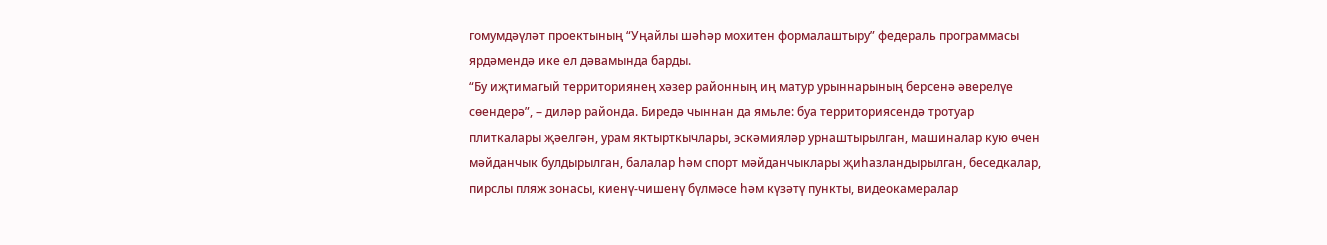гомумдәүләт проектының “Уңайлы шәһәр мохитен формалаштыру” федераль программасы ярдәмендә ике ел дәвамында барды.
“Бу иҗтимагый территориянең хәзер районның иң матур урыннарының берсенә әверелүе сөендерә”, – диләр районда. Биредә чыннан да ямьле: буа территориясендә тротуар плиткалары җәелгән, урам яктырткычлары, эскәмияләр урнаштырылган, машиналар кую өчен мәйданчык булдырылган, балалар һәм спорт мәйданчыклары җиһазландырылган, беседкалар, пирслы пляж зонасы, киенү-чишенү бүлмәсе һәм күзәтү пункты, видеокамералар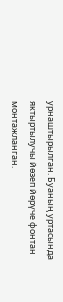урнаштырылган. Буаның уртасында яктыртылучы йөзеп йөрүче фонтан монтажланган.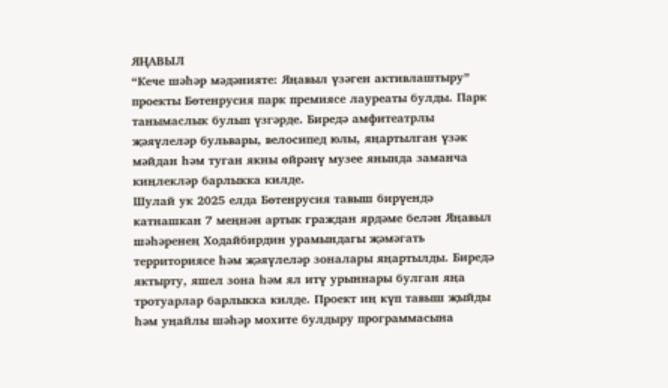ЯҢАВЫЛ
“Кече шәһәр мәдәнияте: Яңавыл үзәген активлаштыру” проекты Бөтенрусия парк премиясе лауреаты булды. Парк танымаслык булып үзгәрде. Биредә амфитеатрлы җәяүлеләр бульвары, велосипед юлы, яңартылган үзәк мәйдан һәм туган якны өйрәнү музее янында заманча киңлекләр барлыкка килде.
Шулай ук 2025 елда Бөтенрусия тавыш бирүендә катнашкан 7 меңнән артык граждан ярдәме белән Яңавыл шәһәренең Ходайбирдин урамындагы җәмәгать территориясе һәм җәяүлеләр зоналары яңартылды. Биредә яктырту, яшел зона һәм ял итү урыннары булган яңа тротуарлар барлыкка килде. Проект иң күп тавыш җыйды һәм уңайлы шәһәр мохите булдыру программасына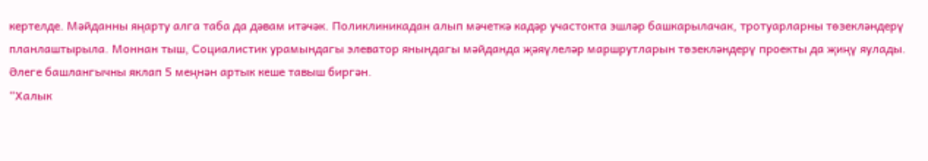кертелде. Мәйданны яңарту алга таба да дәвам итәчәк. Поликлиникадан алып мәчеткә кадәр участокта эшләр башкарылачак, тротуарларны төзекләндерү планлаштырыла. Моннан тыш, Социалистик урамындагы элеватор янындагы мәйданда җәяүлеләр маршрутларын төзекләндерү проекты да җиңү яулады. Әлеге башлангычны яклап 5 меңнән артык кеше тавыш биргән.
“Халык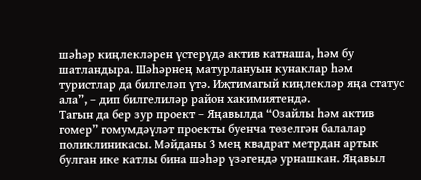шәһәр киңлекләрен үстерүдә актив катнаша, һәм бу шатландыра. Шәһәрнең матурлануын кунаклар һәм туристлар да билгеләп үтә. Иҗтимагый киңлекләр яңа статус ала”, – дип билгелиләр район хакимиятендә.
Тагын да бер зур проект – Яңавылда “Озайлы һәм актив гомер” гомумдәүләт проекты буенча төзелгән балалар поликлиникасы. Мәйданы 3 мең квадрат метрдан артык булган ике катлы бина шәһәр үзәгендә урнашкан. Яңавыл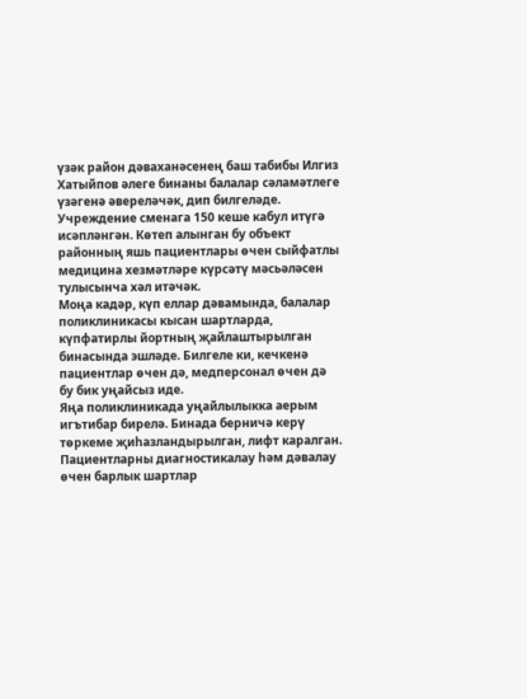үзәк район дәваханәсенең баш табибы Илгиз Хатыйпов әлеге бинаны балалар сәламәтлеге үзәгенә әвереләчәк, дип билгеләде. Учреждение сменага 150 кеше кабул итүгә исәпләнгән. Көтеп алынган бу объект районның яшь пациентлары өчен сыйфатлы медицина хезмәтләре күрсәтү мәсьәләсен тулысынча хәл итәчәк.
Моңа кадәр, күп еллар дәвамында, балалар поликлиникасы кысан шартларда, күпфатирлы йортның җайлаштырылган бинасында эшләде. Билгеле ки, кечкенә пациентлар өчен дә, медперсонал өчен дә бу бик уңайсыз иде.
Яңа поликлиникада уңайлылыкка аерым игътибар бирелә. Бинада берничә керү төркеме җиһазландырылган, лифт каралган. Пациентларны диагностикалау һәм дәвалау өчен барлык шартлар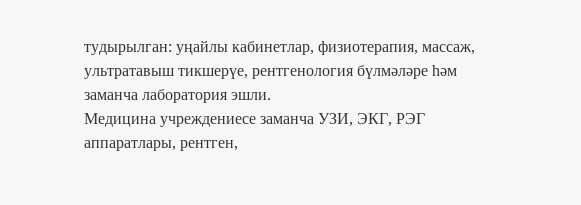тудырылган: уңайлы кабинетлар, физиотерапия, массаж, ультратавыш тикшерүе, рентгенология бүлмәләре һәм заманча лаборатория эшли.
Медицина учреждениесе заманча УЗИ, ЭКГ, РЭГ аппаратлары, рентген,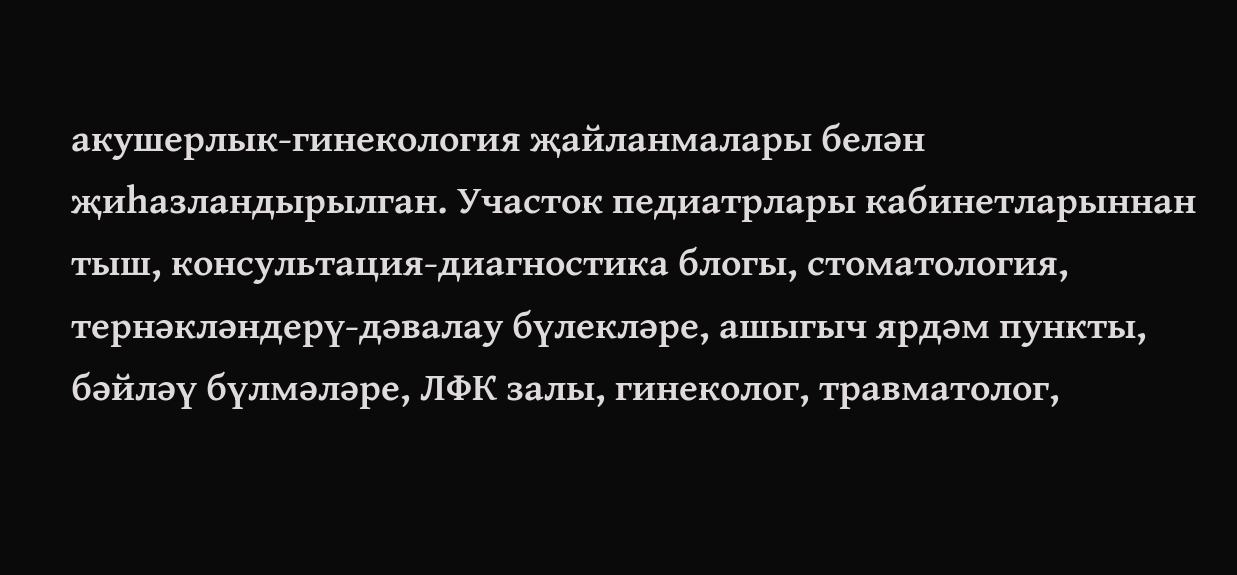акушерлык-гинекология җайланмалары белән җиһазландырылган. Участок педиатрлары кабинетларыннан тыш, консультация-диагностика блогы, стоматология, тернәкләндерү-дәвалау бүлекләре, ашыгыч ярдәм пункты, бәйләү бүлмәләре, ЛФК залы, гинеколог, травматолог,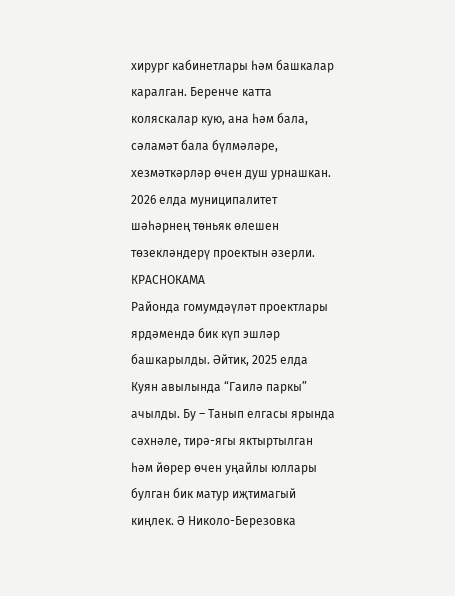хирург кабинетлары һәм башкалар каралган. Беренче катта коляскалар кую, ана һәм бала, сәламәт бала бүлмәләре, хезмәткәрләр өчен душ урнашкан.
2026 елда муниципалитет шәһәрнең төньяк өлешен төзекләндерү проектын әзерли.
КРАСНОКАМА
Районда гомумдәүләт проектлары ярдәмендә бик күп эшләр башкарылды. Әйтик, 2025 елда Куян авылында “Гаилә паркы” ачылды. Бу – Танып елгасы ярында сәхнәле, тирә-ягы яктыртылган һәм йөрер өчен уңайлы юллары булган бик матур иҗтимагый киңлек. Ә Николо-Березовка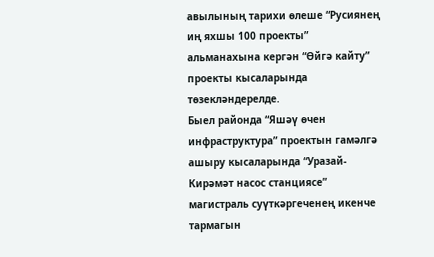авылының тарихи өлеше “Русиянең иң яхшы 100 проекты” альманахына кергән “Өйгә кайту” проекты кысаларында төзекләндерелде.
Быел районда “Яшәү өчен инфраструктура” проектын гамәлгә ашыру кысаларында “Уразай-Кирәмәт насос станциясе” магистраль суүткәргеченең икенче тармагын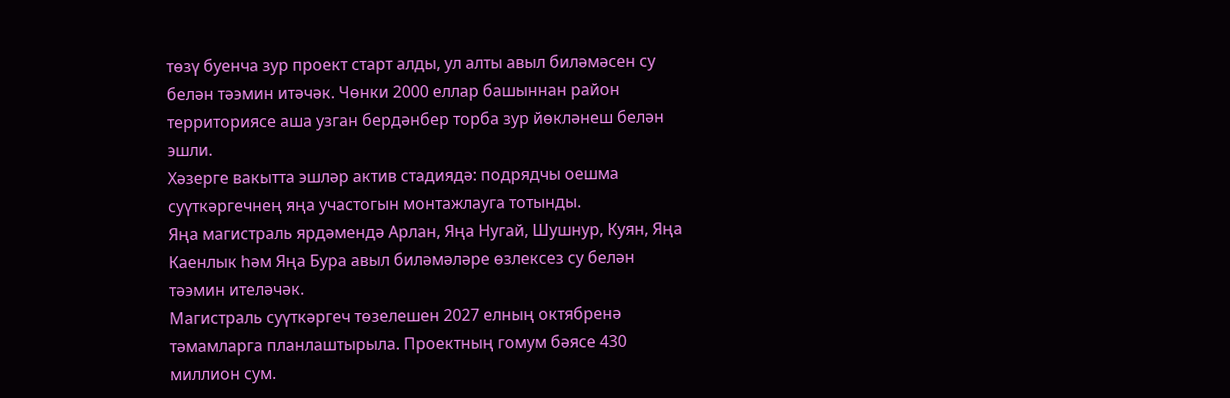төзү буенча зур проект старт алды, ул алты авыл биләмәсен су белән тәэмин итәчәк. Чөнки 2000 еллар башыннан район территориясе аша узган бердәнбер торба зур йөкләнеш белән эшли.
Хәзерге вакытта эшләр актив стадиядә: подрядчы оешма суүткәргечнең яңа участогын монтажлауга тотынды.
Яңа магистраль ярдәмендә Арлан, Яңа Нугай, Шушнур, Куян, Яңа Каенлык һәм Яңа Бура авыл биләмәләре өзлексез су белән тәэмин ителәчәк.
Магистраль суүткәргеч төзелешен 2027 елның октябренә тәмамларга планлаштырыла. Проектның гомум бәясе 430 миллион сум.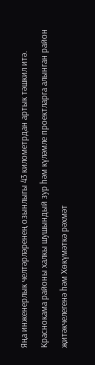Яңа инженерлык челтәрләренең озынлыгы 43 километрдан артык тәшкил итә. Краснокама районы халкы шушындый зур һәм күләмле проектларга алынган район җитәкчелегенә һәм Хөкүмәткә рәхмәт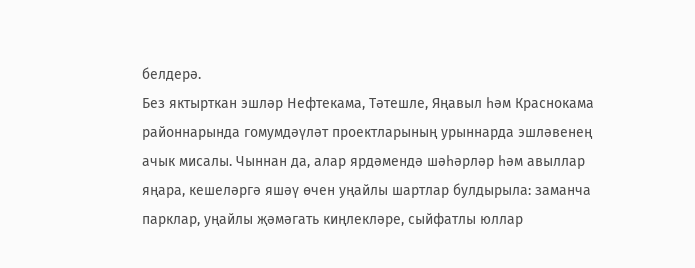белдерә.
Без яктырткан эшләр Нефтекама, Тәтешле, Яңавыл һәм Краснокама районнарында гомумдәүләт проектларының урыннарда эшләвенең ачык мисалы. Чыннан да, алар ярдәмендә шәһәрләр һәм авыллар яңара, кешеләргә яшәү өчен уңайлы шартлар булдырыла: заманча парклар, уңайлы җәмәгать киңлекләре, сыйфатлы юллар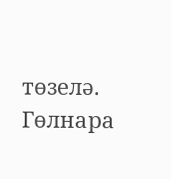төзелә.
Гөлнара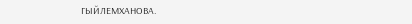ГЫЙЛЕМХАНОВА.